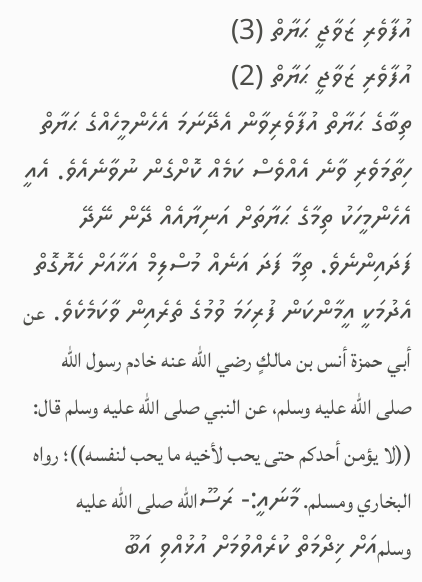އުފާވެރި ޒަވާޖީ ޙަޔާތް (3)
އުފާވެރި ޒަވާޖީ ޙަޔާތް (2)
ތިބާގެ ޙަޔާތް އުފާވެރިވާން އެދޭނަމަ އެހެންމީހެއްގެ ޙަޔާތް ހިތާމަވެރި ވާނެ އެއްވެސް ކަމެއް ކޮށްގެން ނުވާނެއެވެ. އެއީ އެހެންމީހަކު ތިމާގެ ޙަޔާތަށް އަނިޔާއެއް ދޭން ނޭދޭ ފަދައިންނެވެ. ތިމާ ފަދަ އަނެއް މުސްލިމް އަޚާއަށް ހެޔޮގޮތް އެދުމަކީ އީމާންކަން ފުރިހަމަ ވުމުގެ ތެރެއިން ވާކަމެކެވެ. عن أبي حمزة أنس بن مالكٍ رضي الله عنه خادم رسول الله صلى الله عليه وسلم، عن النبي صلى الله عليه وسلم قال: ((لا يؤمن أحدكم حتى يحب لأخيه ما يحب لنفسه))؛ رواه البخاري ومسلم. މާނައީ:- ރަސޫالله صلى الله عليه وسلمއަށް ޚިދްމަތް ކުރެއްވުމަށް އުޅުއްވި އަބޫ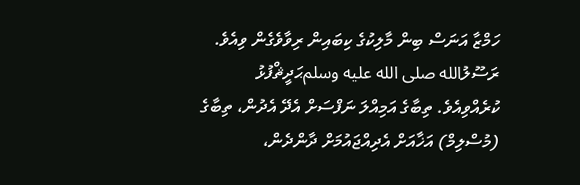ހަމްޒާ އަނަސް ބިން މާލިކުގެ ކިބައިން ރިވާވެގެން ވިއެވެ. ރަސޫލުالله صلى الله عليه وسلمޙަދީޘްފުޅު ކުރެއްވިއެވެ. ތިބާގެ އަމިއްލަ ނަފްސަށް އެދޭ އެދުން، ތިބާގެ (މުސްލިމް) އަޚާއަށް އެދިއްޖައުމަށް ދާންދެން،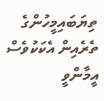ތިޔަބައިމީހުންގެ ތެރެއިން އެކަކުވެސް އީމާންވީ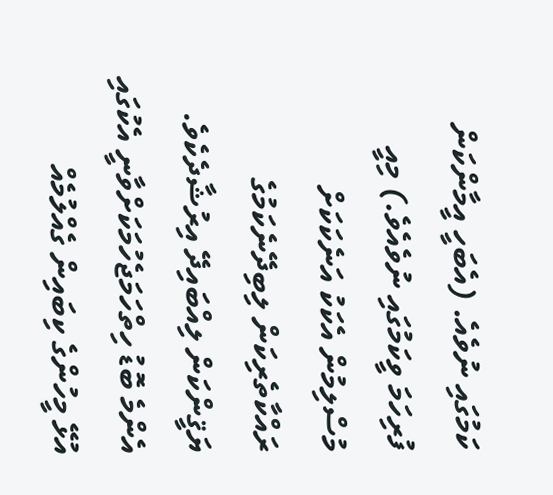ކަމުގައި ނުވެއެ. (އެބަހީ އީމާންކަން ފުރިހަމަ ވީކަމުގައި ނުވެއެވެ.) މިއީ މުސްލިމުން އެކަކު އަނެކަކަށް ރައްކާތެރިކަން ލިބިދޭނެކަމުގެ ޔަޤީންކަން ލިއްބައިދޭ އިރުޝާދެކެވެ.
އެންމެ ބޮޑު ހިތްހަމަޖެހުމަކަށްވާނީ އެކުގައި އުޅޭ މީހުންގެ ކިބައިން ގެއްލުމެއް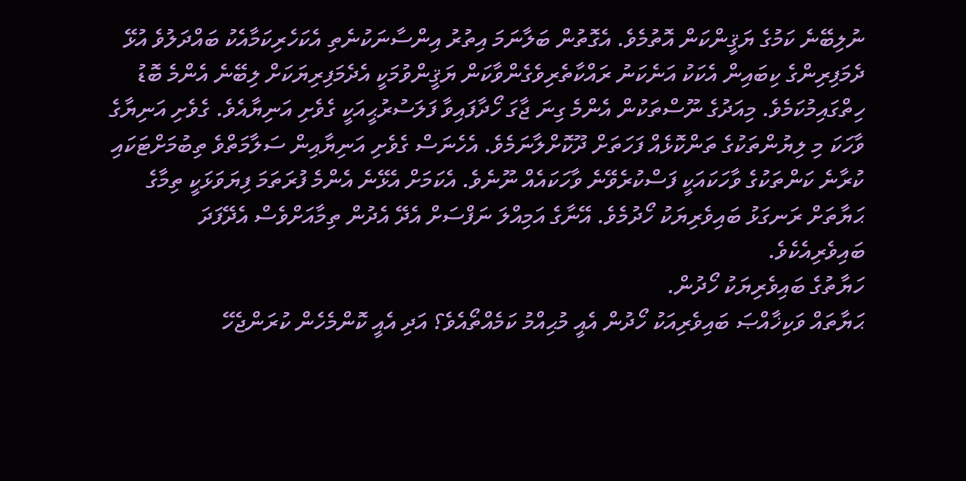ނުލިބޭނެ ކަމުގެ ޔަޤީންކަން އޮތުމެވެ. އެގޮތުން ބަލާނަމަ އިތުރު އިންސާނަކުނެތި އެކަހެރިކަމާއެކު ބައްދަލުވެ އުޅޭ ދެމަފިރިންގެ ކިބައިން އެކަކު އަނެކަނު ރައްކާތެރިވެގެންވާކަން ޔަޤީންވުމަކީ އެދެމަފިރިޔަކަށް ލިބޭނެ އެންމެ ބޮޑު ހިތްގައިމުކަމެވެ. މިއަދުގެ ނޫސްތަކުން އެންމެ ގިނަ ޖާގަ ހޯދާފައިވާ ފަލަސުރުޙީއަކީ ގެވެށި އަނިޔާއެވެ. ގެވެށި އަނިޔާގެ ވާހަކަ މި ލިޔުންތަކުގެ ތަންކޮޅެއް ފަހަތަށް ދޫކޮށްލާނަމެވެ. އެހެނަސް ގެވެށި އަނިޔާއިން ސަލާމަތްވެ ތިބުމަށްޓަކައި ކުރާނެ ކަންތަކުގެ ވާހަކައަކީ ފަސްކުރެވޭނެ ވާހަކައެއް ނޫނެވެ. އެކަމަށް އެޅޭނެ އެންމެ ފުރަތަމަ ފިޔަވަޅަކީ ތިމާގެ ޙަޔާތަށް ރަނގަޅު ބައިވެރިޔަކު ހޯދުމެވެ. އޭނާގެ އަމިއްލަ ނަފްސަށް އެދޭ އެދުން ތިމާއަށްވެސް އެދޭފަދަ ބައިވެރިއެކެވެ.
ހަޔާތުގެ ބައިވެރިޔަކު ހޯދުން.
ޙަޔާތައް ވަކިޚާއްޞަ ބައިވެރިއަކު ހޯދުން އެއީ މުޙިއްމު ކަމެއްތޯއެވެ؟ އަދި އެއީ ކޮންމެހެން ކުރަންޖެހޭ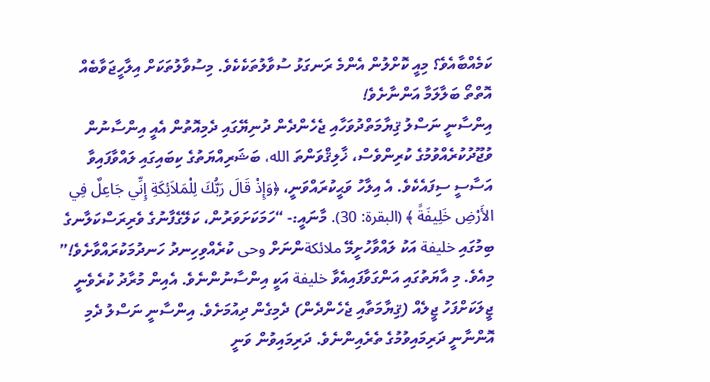ކަމެއްބާއެވެ؟ މިއީ ކޮށްލުން އެންމެ ރަނގަޅު ސުވާލުތަކެކެވެ. މިސުވާލުތަކަށް އިލާހީޖަވާބެއް އޮތްތޯ ބަލާލަމާ އަންނާށެވެ!
އިންސާނީ ނަސްލު ޤިޔާމަތްދުވަހާއި ޖެހެންދެން ދުނިޔޭގައި ދެމިއޮތުން އެއީ އިންސާނުން ވުޖޫދުކުރެއްވުމުގެ ކުރިންވެސް، ޚާލިޤްވަންތަ الله، ބަޝަރިއްޔަތުގެ ކިބައިގައި ލައްވާފައިވާ އަސާސީ ސިފައެކެވެ. އެ އިލާހު ވަޙީކުރައްވަނީ، ﴿وَإِذْ قَالَ رَبُّكَ لِلْمَلاَئِكَةِ إِنِّي جَاعِلٌ فِي الأَرْضِ خَلِيفَةً ﴾ (البقرة: 30). މާނައީ:- “ހަމަކަށަވަރުން، ކަލޭގެފާނުގެ ވެރިރަސްކަލާނގެ ބިމުގައި خليفة އަކު ލައްވާހުށީމޭ ملائكةންނަށް وحى ކުރެއްވިހިނދު ހަނދުމަކުރައްވާށެވެ!” މިއެވެ. މި އާޔަތުގައި އަންގަވާފައިއެވާ خليفة އަކީ އިންސާނުންނެވެ. އެއިން މުރާދު ކުރެވެނީ ޖީލަކަށްފަހު ޖީލެއް (ޤިޔާމަތާއި ޖެހެންދެން) ދެމިގެން ދިއުމަށެވެ. އިންސާނީ ނަސްލު ދެމި އޮންނާނީ ދަރިމައިވުމުގެ ތެރެއިންނެވެ. ދަރިމައިވުން ވަނީ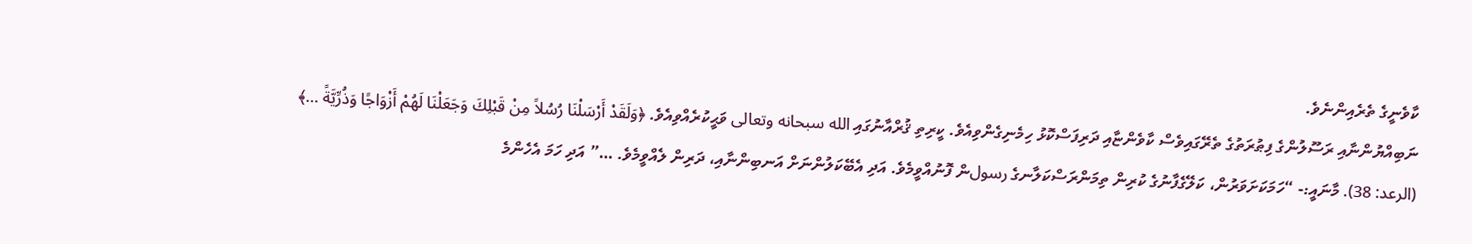ކާވެނީގެ ތެރެއިންނެވެ.
ނަބިއްޔުންނާއި ރަސޫލުންގެ ފިޠުރަތުގެ ތެރޭގައިވެސް ކާވެންޏާއި ދަރިފަސްކޮޅު ހިމެނިގެންވިއެވެ. ކީރިތި ޤުރްއާނުގައި الله سبحانه وتعالى ވަޙީކުރެއްވިއެވެ. ﴿وَلَقَدْ أَرْسَلْنَا رُسُلاً مِنْ قَبْلِكَ وَجَعَلْنَا لَهُمْ أَزْوَاجًا وَذُرِّيَّةً …﴾ (الرعد: 38). މާނައީ:- “ހަމަކަށަވަރުން، ކަލޭގެފާނުގެ ކުރިން ތިމަންރަސްކަލާނގެ رسولން ފޮނުއްވީމެވެ. އަދި އެބޭކަލުންނަށް އަނބިންނާއި، ދަރިން ލެއްވީމެވެ. …” އަދި ހަމަ އެހެންމެ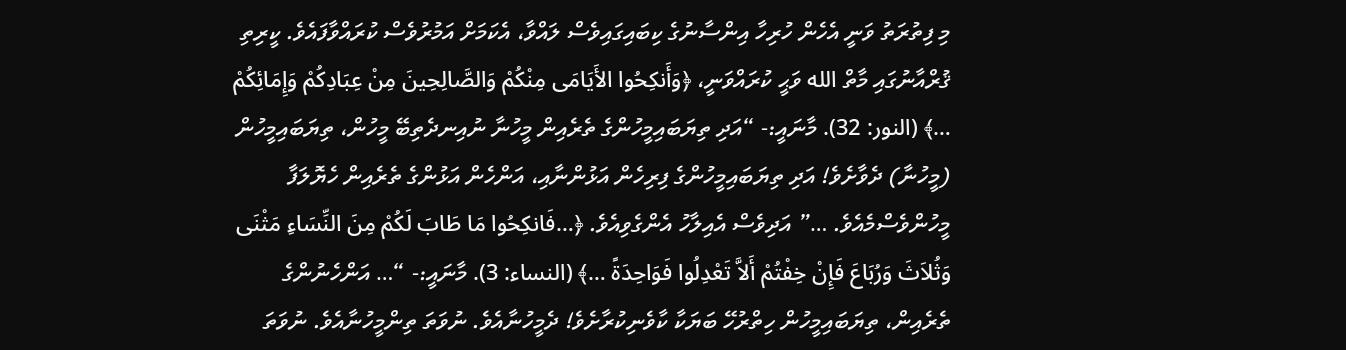މި ފިތުރަތު ވަނީ އެހެން ހުރިހާ އިންސާނުގެ ކިބައިގައިވެސް ލައްވާ، އެކަމަށް އަމުރުވެސް ކުރައްވާފައެވެ. ކީރިތި ޤުރްއާނުގައި މާތް الله ވަޙީ ކުރައްވަނީ، ﴿وَأَنكِحُوا الأَيَامَى مِنْكُمْ وَالصَّالِحِينَ مِنْ عِبَادِكُمْ وَإِمَائِكُمْ …﴾ (النور: 32). މާނައީ:- “އަދި ތިޔަބައިމީހުންގެ ތެރެއިން މީހުނާ ނުއިނދެތިބޭ މީހުން، ތިޔަބައިމީހުން (މީހުނާ) ދެވާށެވެ! އަދި ތިޔަބައިމީހުންގެ ފިރިހެން އަޅުންނާއި، އަންހެން އަޅުންގެ ތެރެއިން ހެޔޮލަފާ މީހުންވެސްމެއެވެ. …” އަދިވެސް އެއިލާހު އެންގެވިއެވެ. ﴿…فَانكِحُوا مَا طَابَ لَكُمْ مِنَ النِّسَاءِ مَثْنَى وَثُلاَثَ وَرُبَاعَ فَإِنْ خِفْتُمْ أَلاَّ تَعْدِلُوا فَوَاحِدَةً …﴾ (النساء: 3). މާނައީ:- “… އަންހެނުންގެ ތެރެއިން، ތިޔަބައިމީހުން ހިތްރުހޭ ބަޔަކާ ކާވެނިކުރާށެވެ! ދެމީހުނާއެވެ. ނުވަތަ ތިންމީހުނާއެވެ. ނުވަތަ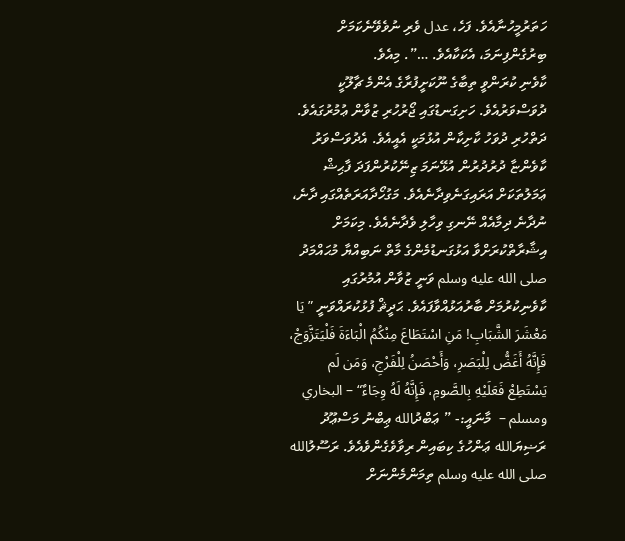ހަތަރުމީހުނާއެވެ. ފަހެ، عدل ވެރި ނުވެވޭނެކަމަށް ބިރުގެންފިނަމަ، އެކަކާއެވެ. …”. މިއެވެ.
ކާވެނި ކުރަންވީ ތިބާގެ ނޫކަށީފުރާގެ އެންމެ ޗާލޫކީ ދުވަސްވަރުއެވެ. ހަށިގަނޑުގައި ޖޯރުހުރި ޒުވާން ޢުމުރުގައެވެ. ދަތްހުރި ދުވަހު ކާށިކާން އުޅުމަކީ އެއީއެވެ. އެދުވަސްވަރު ކާވެންޏާ ދުރުދުރުން އުޅޭނަމަ ޒިނޭކުރުންފަދަ ފާޙިޝް ޢަމަލުތަކަށް އަރައިގަނެވިދާނެއެވެ. މަގުހޯދާއަރަތެއްގައި ދާނެ، ނުދާނެ ދިމާއެއް ނޭނގި ވިހާލި ވެދާނެއެވެ. މިކަމަށް އިޝާރާތްކުރަށްވާ އަޅުގަނޑުމެންގެ މާތް ނަބިއްޔާ މުޙައްމަދު صلى الله عليه وسلم ވަނީ ޒުވާން އުމުރުގައި ކާވެނިކުރުމަށް ބާރުއަޅުއްވާފައެވެ. ޙަދީޘް ފުޅުކުރައްވަނީ ”يَا مَعْشَرَ الشَّبَابِ! مَنِ اسْتَطَاعَ مِنْكُمُ الْبَاءَةَ فَلْيَتَزَّوَجْ، فَإِنَّهُ أَغَضُّ لِلْبَصَرِ، وَأَحْصَنُ لِلْفَرْجِ، وَمَن لَم يَسْتَطِعْ فَعَلَيْهِ بِالصَّومِ، فَإِنَّهُ لَهُ وِجَاءٌ“ – البخاري ومسلم –  މާނައީ:- ” ޢަބްދުالله ޢިބްނު މަސްޢޫދު ރަޟިޔަالله ޢަންހުގެ ކިބައިން ރިވާވެގެންވެއެވެ. ރަސޫލުالله صلى الله عليه وسلم ތިމަންމެންނަށް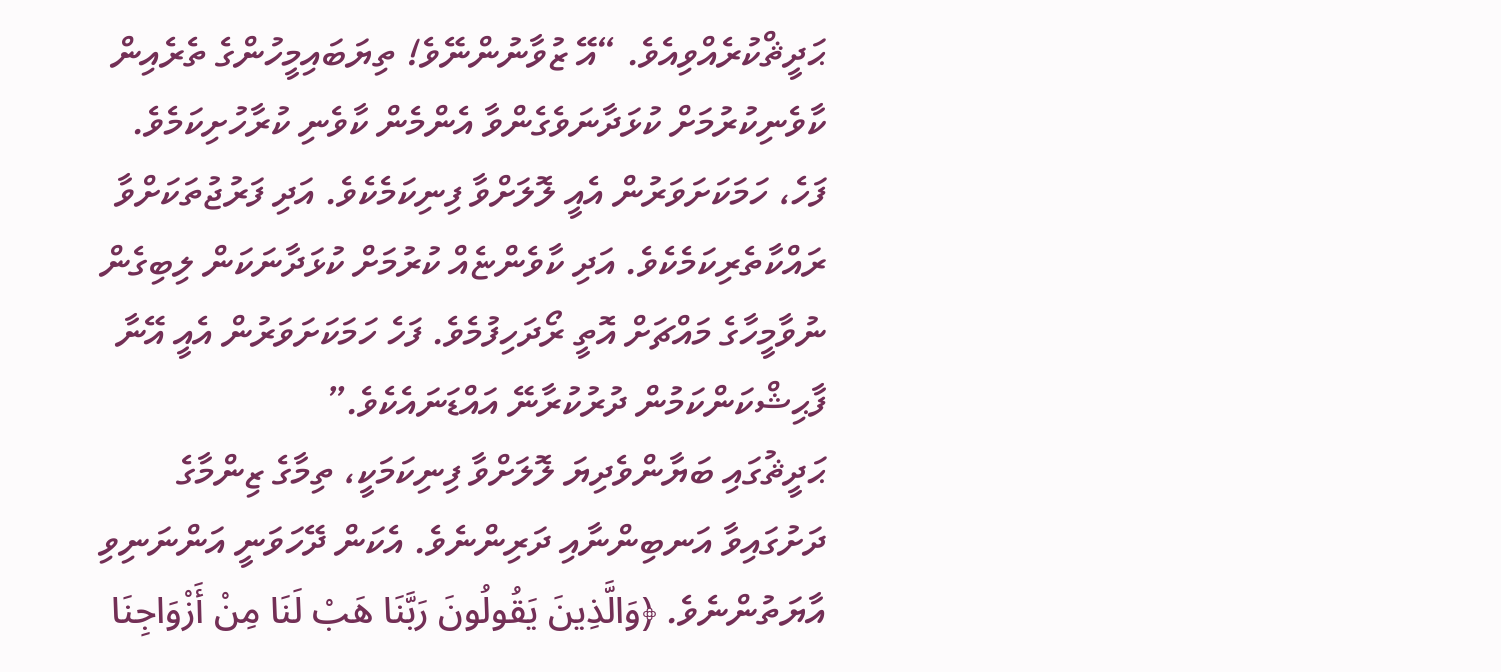ޙަދީޘްކުރެއްވިއެވެ. “އޭ ޒުވާނުންނޭވެ! ތިޔަބައިމީހުންގެ ތެރެއިން ކާވެނިކުރުމަށް ކުޅަދާނަވެގެންވާ އެންމެން ކާވެނި ކުރާހުށިކަމެވެ. ފަހެ، ހަމަކަށަވަރުން އެއީ ލޮލަށްވާ ފިނިކަމެކެވެ. އަދި ފަރުޖުތަކަށްވާ ރައްކާތެރިކަމެކެވެ. އަދި ކާވެންޏެއް ކުރުމަށް ކުޅަދާނަކަން ލިބިގެން ނުވާމީހާގެ މައްޗަށް އޮތީ ރޯދަހިފުމެވެ. ފަހެ ހަމަކަށަވަރުން އެއީ އޭނާ ފާޙިޝްކަންކަމުން ދުރުކުރާނޭ އައްޑަނައެކެވެ.”
ޙަދީޘުގައި ބަޔާންވެދިޔަ ލޮލަށްވާ ފިނިކަމަކީ، ތިމާގެ ޒިންމާގެ ދަށުގައިވާ އަނބިންނާއި ދަރިންނެވެ. އެކަން ދޭހަވަނީ އަންނަނިވި އާޔަތުންނެވެ. ﴿وَالَّذِينَ يَقُولُونَ رَبَّنَا هَبْ لَنَا مِنْ أَزْوَاجِنَا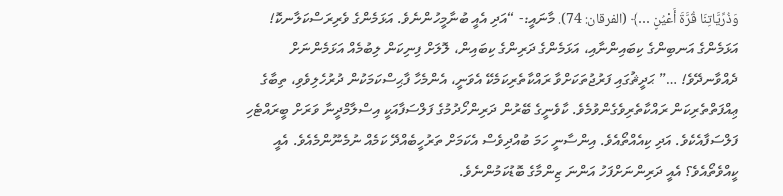وَذُرِّيَّاتِنَا قُرَّةَ أَعْيُنٍ …﴾ (الفرقان: 74). މާނައީ:- “އަދި އެއީ ބުނާމީހުންނެވެ. އަޅަމެންގެ ވެރިރަސްކަލާނކޮ! އަޅަމެންގެ އަނބިންގެ ކިބައިންނާއި، އަޅަމެންގެ ދަރިންގެ ކިބައިން، ލޮލަށް ފިނިކަން ލިބުމެއް އަޅަމެންނަށް ދެއްވާނދޭވެ! …” ޙަދީޘުގައި ފަރުޖުތަކަށްވާ ރައްކާތެރިކަމެކޭ އެވަނީ، އެންމެހާ ފާޙިސްކަމަކުން ދުރުހެލިވެވި، ތިބާގެ ޢިއްފަތްތެރިކަން ރައްކާތެރިވެގެންވުމެވެ. ކާވެނީގެ ބޭރުން ދަރިންހޯދުމުގެ ފަލްސަފާއަކީ އިސްލާމްދީނާ ވަރަށް ބީރައްޓެހި ފަލްސަފާއެކެވެ. އަދި ކިއެއްތޯއެވެ. އިންސާނީ ހަމަ ބުއްދިވެސް އެކަމަށް ތަރުހީބެއްދޭ ކަމެއް ނުމެނޫންމެއެވެ. އެއީ ކީއްވެތޯއެވެ؟ އެއީ ދަރިންނަށްފަހު އަންނަ ޒިންމާގެ ބޮޑުކަމުންނެވެ.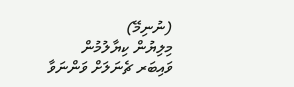(ނުނިމޭ)
މިލިޔުން ކިޔާލުމުން
ވައިބަރ ޗެނަލަށް ވަންނަވާ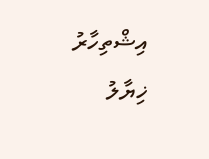އިޝްތިހާރު
ޚިޔާލު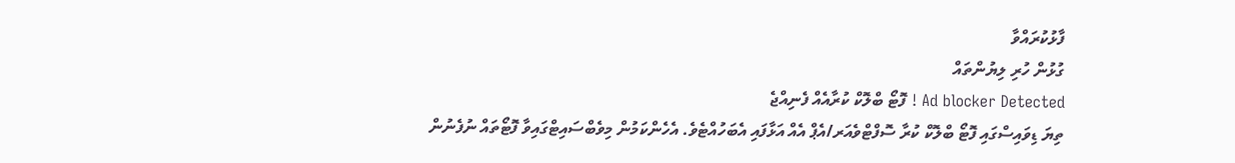ފާޅުކުރައްވާ
ގުޅުން ހުރި ލިޔުންތައް
Ad blocker Detected ! ފޮޓޯ ބްލޮކް ކުރާއެއް ފެނިއްޖެ
ތިޔަ ޑިވައިސްގައި ފޮޓޯ ބްލޮކް ކުރާ ސޮފްޓްވެއަރ/އެޕް އެއް އަޅާފައި އެބަހުއްޓެވެ. އެހެންކަމުން މިވެބްސައިޓްގައިވާ ފޮޓޯތައް ނުފެނުން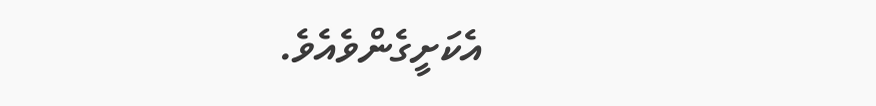އެކަށީގެންވެއެވެ.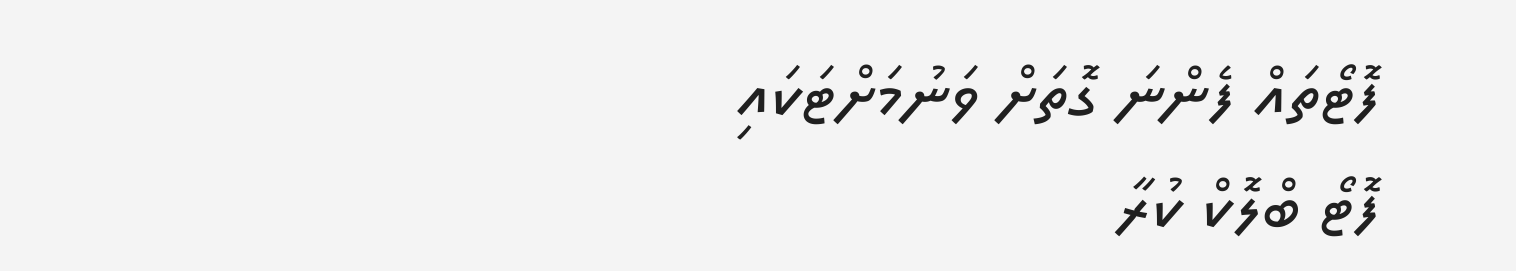ފޮޓޯތައް ފެންނަ ގޮތަށް ވަނުމަށްޓަކައި ފޮޓޯ ބްލޮކް ކުރާ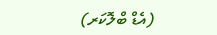(އެޑް ބްލޮކަރ)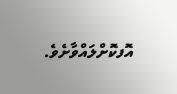އޮފކޮށްލައްވާށެވެ.